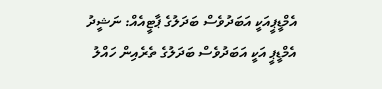އެމްޑީޕީއަކީ އަބަދުވެސް ބަދަލުގެ ޕާޓީއެއް: ނަޝީދު
އެމްޑީޕީ އަކީ އަބަދުވެސް ބަދަލުގެ ތެރެއިން ހައްލު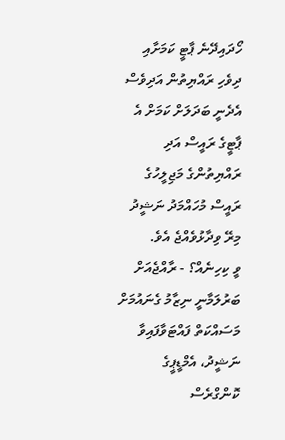ހޯދައިދޭނެ ޕާޓީ ކަމަށާއި ދިވެހި ރައްޔިތުން އަދިވެސް އެދެނީ ބަދަލަށް ކަމަށް އެ ޕާޓީގެ ރައީސް އަދި ރައްޔިތުންގެ މަޖިލީހުގެ ރައީސް މުހައްމަދު ނަޝީދު މިރޭ ވިދާޅުވެއްޖެ އެވެ.
ވީ ކިހިނެއް؟ - ރާއްޖެއަށް ބަރުލަމާނީ ނިޒާމު ގެނައުމަށް މަސައްކަތް ފައްޓަވާފައިވާ ނަޝީދު، އެމްޑީޕީގެ ކޮންގްރެސް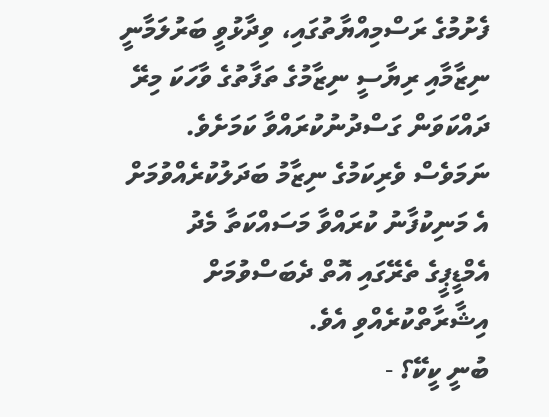ފެށުމުގެ ރަސްމިއްޔާތުގައި، ވިދާޅުވީ ބަރުލަމާނީ ނިޒާމާއި ރިޔާސީ ނިޒާމުގެ ތަފާތުގެ ވާހަކަ މިރޭ ދައްކަވަން ގަސްދުނުކުރައްވާ ކަމަށެވެ. ނަމަވެސް ވެރިކަމުގެ ނިޒާމު ބަދަލުކުރެއްވުމަށް އެ މަނިކުފާނު ކުރައްވާ މަސައްކަތާ މެދު އެމްޑީޕީގެ ތެރޭގައި އޮތް ދެބަސްވުމަށް އިޝާރާތްކުރެއްވި އެވެ.
ބުނީ ކީކޭ؟ -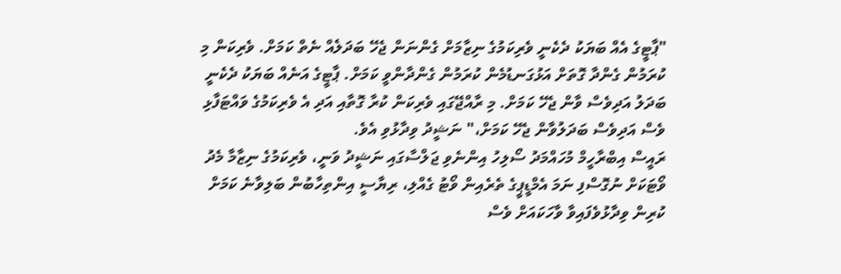"ޕާޓީގެ އެއް ބަޔަކު ދެކެނީ ވެރިކަމުގެ ނިޒާމަށް ގެންނަން ޖެހޭ ބަދަލެއް ނެތް ކަމަށް. ވެރިކަން މި ކުރަމުން ގެންދާ ގޮތަށް އަޅުގަނޑުމެން ކުރަމުން ގެންދާންވީ ކަމަށް. ޕާޓީގެ އަނެއް ބަޔަކު ދެކެނީ ބަދަލު އަދިވެސް ވާން ޖެހޭ ކަމަށް. މި ރާއްޖޭގައި ވެރިކަން ކުރާ ގޮތާއި އަދި އެ ވެރިކަމުގެ ވައްޓަފާޅި ވެސް އަދިވެސް ބަދަލުވާން ޖެހޭ ކަމަށް،" ނަޝީދު ވިދާޅުވި އެވެ.
ރައީސް އިބްރާހީމް މުހައްމަދު ސޯލިހު އިންނެވި ޖަލްސާގައި ނަޝީދު ވަނީ، ވެރިކަމުގެ ނިޒާމާ މެދު ވޯޓަކަށް ނުގޮސްފި ނަމަ އެމްޑީޕީގެ ތެރެއިން ވޯޓު ގެއްލި، ރިޔާސީ އިންތިހާބުން ބަލިވާނެ ކަމަށް ކުރިން ވިދާޅުވެފައިވާ ވާހަކައަށް ވެސް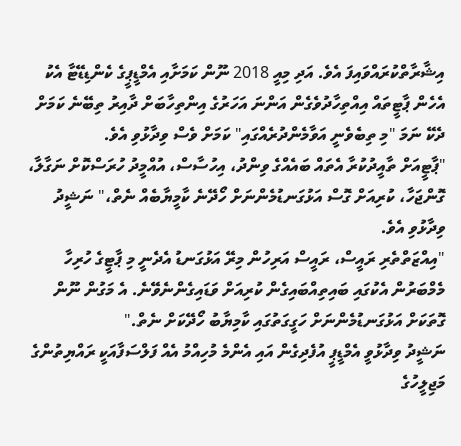އިޝާރާތްކުރައްވައިފަ އެވެ. އަދި މިއީ 2018 ނޫން ކަމަށާއި އެމްޑީޕީގެ ކެންޑިޑޭޓާ އެކު އެހެން ޕާޓީތައް އިއްތިހާދުވެގެން އަންނަ އަހަރުގެ އިންތިހާބަށް ދާއިރު ތިބޭނެ ކަމަށް ދެކޭ ނަމަ "މި ތިބެވެނީ އަވާމެންދުރެއްގައި" ކަމަށް ވެސް ވިދާޅުވި އެވެ.
"ޕާޓީއަށް ތާއީދުކުރާ އެތައް ބައެއްގެ ވިންދު، އިހުސާސް، އުއްމީދު ހުރަސްކޮށް ނަގާލާ، ގޮންޖަހާ، ކުރިއަށް ގޮސް އަޅުގަނޑުމެންނަށް ހޯދޭނެ ކާމީޔާބެއް ނެތް،" ނަޝީދު ވިދާޅުވި އެވެ.
"އިއްޒަތްތެރި ރައީސް، ރައީސް އަރިހުން މިރޭ އަޅުގަނޑު އެދެނީ މި ޕާޓީގެ ހުރިހާ މެމްބަރުން އެކުގައި ބައިތިއްބައިގެން ކުރިއަށް ވަޑައިގެންނެވޭނެ. އެ މަގުން ނޫން ގޮތަކަށް އަޅުގަނޑުމެންނަށް ހަގީގަތުގައި ކާމިޔާބު ހޯދޭކަށް ނެތް."
ނަޝީދު ވިދާޅުވީ އެމްޑީޕީ އުފެދިގެން އައި އެންމެ މުހިއްމު އެއް ފަލްސަފާއަކީ ރައްޔިތުންގެ މަޖިލީހުގެ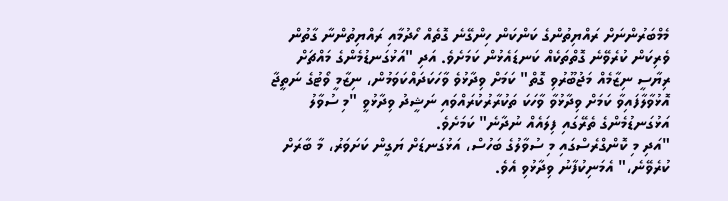މެމްބަރުންނަށް ރައްޔިތުންގެ ކަންކަން ހިންގޭނެ ގޮތެއް ހޯދުމާއި ރައްޔިތުންނާ ގާތުން ވެރިކަން ކުރެވޭނެ ގޮތްތަކެއް ކަނޑައެޅުން ކަމަށެވެ. އަދި "އަޅުގަނޑުމެންގެ މައްޗަށް ރިޔާސީ ނިޒާމެއް މަޖުބޫރުވި ގޮތް" ކަމަށް ވިދާޅުވެ ވާހަކަދައްކަވަމުން، ނިޒާމީ ވޯޓުގެ ނަތީޖާ އޮޅުވާލާފައިވާ ކަމަށް ވިދާޅުވާ ވާހަކަ ތަކުރާރުކުރައްވައި ނަޝީދު ވިދާޅުވީ "މި ސުވާލު އަޅުގަނޑުމެންގެ ތެރޭގައި ފިލައެއް ނުދާނެ" ކަމަށެވެ.
"އަދި މި ކޮންގްރެސްގައި މި ސުވާލުގެ ބަހުސް، އަޅުގަނޑަށް ޔަގީން ކަށަވަރު، މާ ބާރަށް ކުރެވޭނެ،" އެމަނިކުފާނު ވިދާޅުވި އެވެ.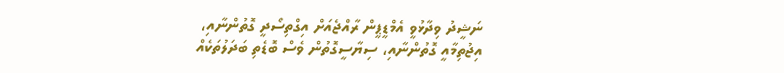ނަޝީދު ވިދާޅުވީ އެމްޑީޕީން ރާއްޖެއަށް އިގްތިސޯދީ ގޮތުންނާއި، އިޖުތިމާއީ ގޮތުންނާއި، ސިޔާސީގޮތުން ވެސް ބޮޑެތި ބަދަލުތަކެއް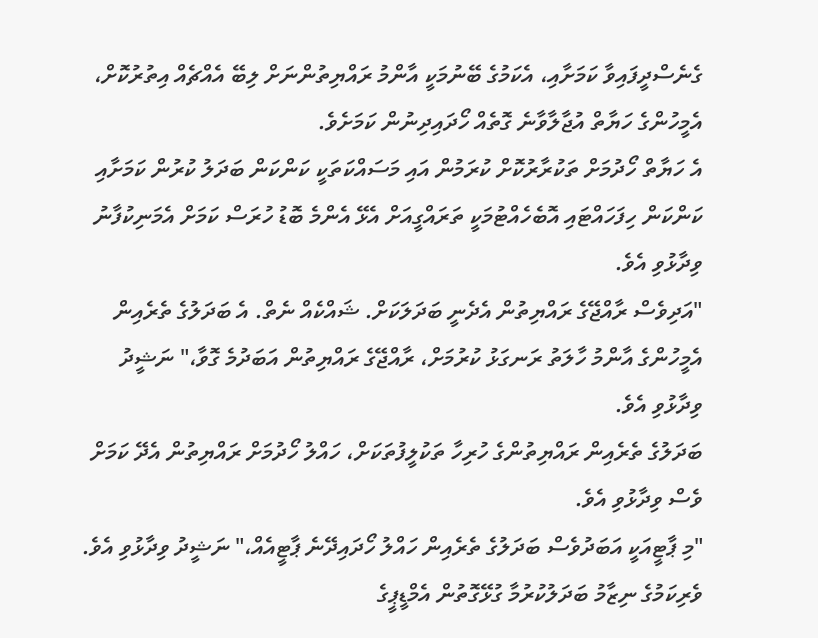ގެނެސްދީފައިވާ ކަމަށާއި، އެކަމުގެ ބޭނުމަކީ އާންމު ރައްޔިތުންނަށް ލިބޭ އެއްޗެއް އިތުރުކޮށް، އެމީހުންގެ ހަޔާތް އުޖާލާވާނެ ގޮތެއް ހޯދައިދިނުން ކަމަށެވެ.
އެ ހަޔާތް ހޯދުމަށް ތަކުރާރުކޮށް ކުރަމުން އައި މަސައްކަތަކީ ކަންކަން ބަދަލު ކުރުން ކަމަށާއި ކަންކަން ހިފަހައްޓައި އޮބެހެއްޓުމަކީ ތަރައްގީއަށް އެޅޭ އެންމެ ބޮޑު ހުރަސް ކަމަށް އެމަނިކުފާނު ވިދާޅުވި އެވެ.
"އަދިވެސް ރާއްޖޭގެ ރައްޔިތުން އެދެނީ ބަދަލަކަށް. ޝައްކެއް ނެތް. އެ ބަދަލުގެ ތެރެއިން އެމީހުންގެ އާންމު ހާލަތު ރަނގަޅު ކުރުމަށް، ރާއްޖޭގެ ރައްޔިތުން އަބަދުމެ ގޮވާ،" ނަޝީދު ވިދާޅުވި އެވެ.
ބަދަލުގެ ތެރެއިން ރައްޔިތުންގެ ހުރިހާ ތަކުލީފުތަކަށް، ހައްލު ހޯދުމަށް ރައްޔިތުން އެދޭ ކަމަށް ވެސް ވިދާޅުވި އެވެ.
"މި ޕާޓީއަކީ އަބަދުވެސް ބަދަލުގެ ތެރެއިން ހައްލު ހޯދައިދޭނެ ޕާޓީއެއް،" ނަޝީދު ވިދާޅުވި އެވެ.
ވެރިކަމުގެ ނިޒާމު ބަދަލުކުރުމާ ގުޅޭގޮތުން އެމްޑީޕީގެ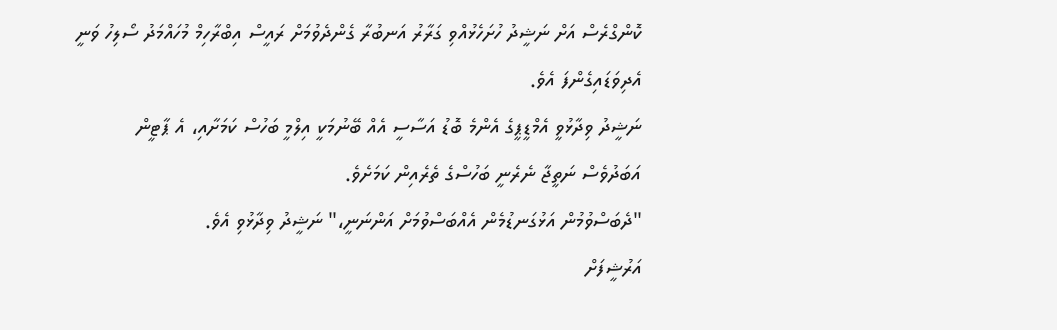ކޮންގްރެސް އަށް ނަޝީދު ހުށަހެޅުއްވި ގަރާރު އަނބުރާ ގެންދެވުމަށް ރައީސް އިބްރާހިމް މުހައްމަދު ސޯލިހު ވަނީ އެދިވަޑައިގެންފަ އެވެ.
ނަޝީދު ވިދާޅުވީ އެމްޑީޕީގެ އެންމެ ބޮޑު އަސާސީ އެއް ބޭނުމަކީ އިލްމީ ބަހުސް ކަމަށާއި، އެ ޕާޓީން އަބަދުވެސް ނަތީޖާ ނެރެނީ ބަހުސްގެ ތެރެއިން ކަމަށެވެ.
"ދެބަސްވުމުން އަޅުގަނޑުމެން އެއްބަސްވުމަށް އަންނަނީ،" ނަޝީދު ވިދާޅުވި އެވެ.
އަރުޝީފަށް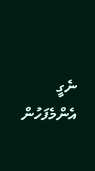ނެގީ
އެންމެފަހުން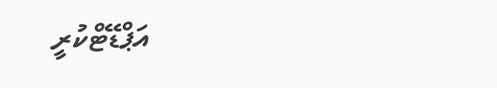އަޕްޑޭޓްކުރީ